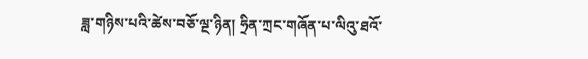ཟླ་གཉིས་པའི་ཚེས་བཅོ་ལྔ་ཉིན། ཧྲིན་ཀྲང་གཞོན་པ་ལིའུ་ཐའོ་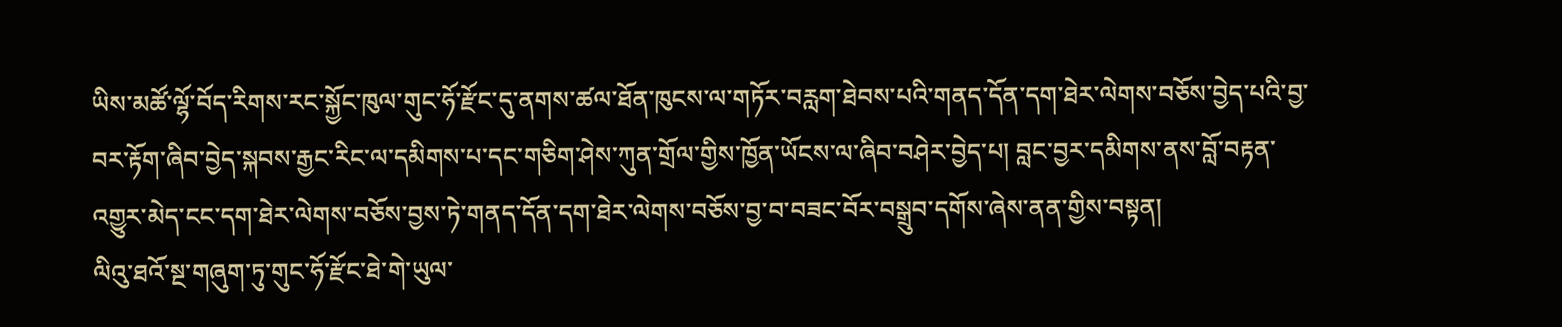ཡིས་མཚོ་ལྷོ་བོད་རིགས་རང་སྐྱོང་ཁུལ་གུང་ཧོ་རྫོང་དུ་ནགས་ཚལ་ཐོན་ཁུངས་ལ་གཏོར་བརླག་ཐེབས་པའི་གནད་དོན་དག་ཐེར་ལེགས་བཅོས་བྱེད་པའི་བྱ་བར་རྟོག་ཞིབ་བྱེད་སྐབས་རྒྱང་རིང་ལ་དམིགས་པ་དང་གཅིག་ཤེས་ཀུན་གྲོལ་གྱིས་ཁྱོན་ཡོངས་ལ་ཞིབ་བཤེར་བྱེད་པ། བླང་བྱར་དམིགས་ནས་བློ་བརྟན་འགྱུར་མེད་ངང་དག་ཐེར་ལེགས་བཅོས་བྱས་ཏེ་གནད་དོན་དག་ཐེར་ལེགས་བཅོས་བྱ་བ་བཟང་བོར་བསྒྲུབ་དགོས་ཞེས་ནན་གྱིས་བསྟན།
ལིའུ་ཐའོ་སྔ་གཞུག་ཏུ་གུང་ཧོ་རྫོང་ཐེ་གེ་ཡུལ་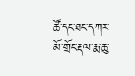ཚོ་དང་ཐང་དཀར་མོ་གྲོང་རྡལ་རྨ་ཆུ་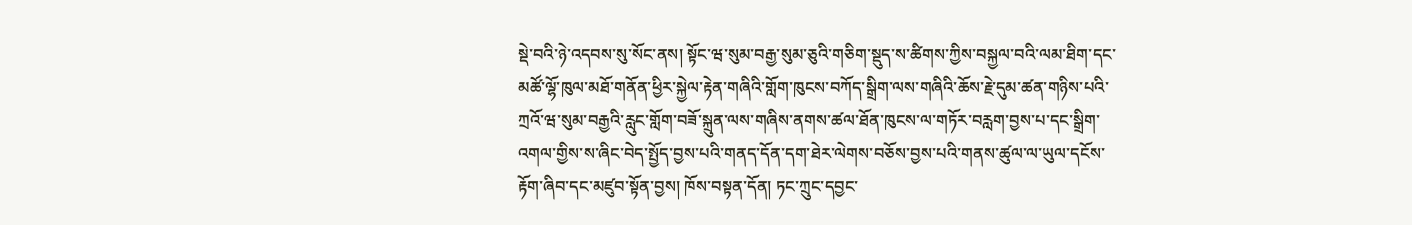སྡེ་བའི་ཉེ་འདབས་སུ་སོང་ནས། སྟོང་ཝ་སུམ་བརྒྱ་སུམ་ཅུའི་གཅིག་སྡུད་ས་ཚིགས་ཀྱིས་བསྐྱལ་བའི་ལམ་ཐིག་དང་མཚོ་ལྷོ་ཁུལ་མཐོ་གནོན་ཕྱིར་སྐྱེལ་རྟེན་གཞིའི་གློག་ཁུངས་བཀོད་སྒྲིག་ལས་གཞིའི་ཆོས་རྗེ་དུམ་ཚན་གཉིས་པའི་ཀྲའོ་ཝ་སུམ་བརྒྱའི་རླུང་གློག་བཟོ་སྐྲུན་ལས་གཞིས་ནགས་ཚལ་ཐོན་ཁུངས་ལ་གཏོར་བརླག་བྱས་པ་དང་སྒྲིག་འགལ་གྱིས་ས་ཞིང་བེད་སྤྱོད་བྱས་པའི་གནད་དོན་དག་ཐེར་ལེགས་བཅོས་བྱས་པའི་གནས་ཚུལ་ལ་ཡུལ་དངོས་རྟོག་ཞིབ་དང་མཛུབ་སྟོན་བྱས། ཁོས་བསྟན་དོན། ཏང་ཀྲུང་དབྱང་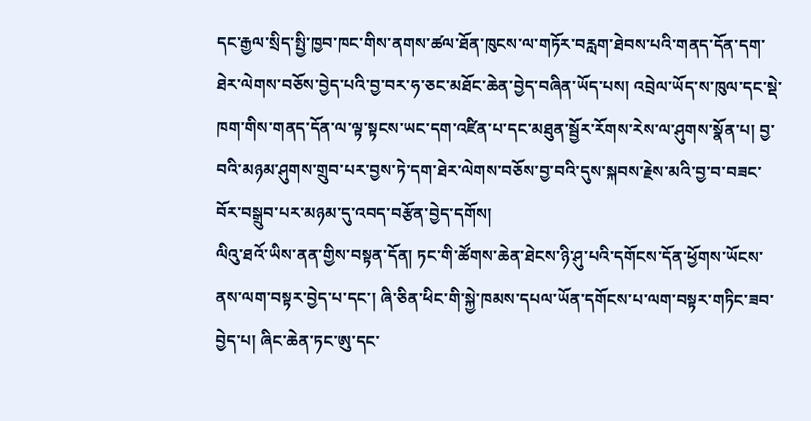དང་རྒྱལ་སྲིད་སྤྱི་ཁྱབ་ཁང་གིས་ནགས་ཚལ་ཐོན་ཁུངས་ལ་གཏོར་བརླག་ཐེབས་པའི་གནད་དོན་དག་ཐེར་ལེགས་བཅོས་བྱེད་པའི་བྱ་བར་ཧ་ཅང་མཐོང་ཆེན་བྱེད་བཞིན་ཡོད་པས། འབྲེལ་ཡོད་ས་ཁུལ་དང་སྡེ་ཁག་གིས་གནད་དོན་ལ་ལྟ་སྟངས་ཡང་དག་འཛིན་པ་དང་མཐུན་སྦྱོར་རོགས་རེས་ལ་ཤུགས་སྣོན་པ། བྱ་བའི་མཉམ་ཤུགས་གྲུབ་པར་བྱས་ཏེ་དག་ཐེར་ལེགས་བཅོས་བྱ་བའི་དུས་སྐབས་རྗེས་མའི་བྱ་བ་བཟང་བོར་བསྒྲུབ་པར་མཉམ་དུ་འབད་བརྩོན་བྱེད་དགོས།
ལིའུ་ཐའོ་ཡིས་ནན་གྱིས་བསྟན་དོན། ཏང་གི་ཚོགས་ཆེན་ཐེངས་ཉི་ཤུ་པའི་དགོངས་དོན་ཕྱོགས་ཡོངས་ནས་ལག་བསྟར་བྱེད་པ་དང་། ཞི་ཅིན་ཕིང་གི་སྐྱེ་ཁམས་དཔལ་ཡོན་དགོངས་པ་ལག་བསྟར་གཏིང་ཟབ་བྱེད་པ། ཞིང་ཆེན་ཏང་ཨུ་དང་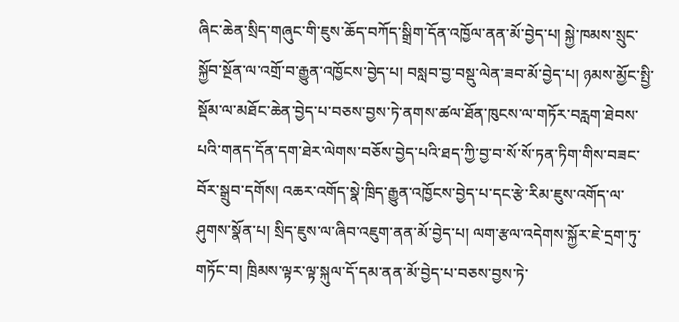ཞིང་ཆེན་སྲིད་གཞུང་གི་ཇུས་ཆོད་བཀོད་སྒྲིག་དོན་འཁྱོལ་ནན་མོ་བྱེད་པ། སྐྱེ་ཁམས་སྲུང་སྐྱོབ་སྔོན་ལ་འགྲོ་བ་རྒྱུན་འཁྱོངས་བྱེད་པ། བསླབ་བྱ་བསྡུ་ལེན་ཟབ་མོ་བྱེད་པ། ཉམས་མྱོང་སྤྱི་སྡོམ་ལ་མཐོང་ཆེན་བྱེད་པ་བཅས་བྱས་ཏེ་ནགས་ཚལ་ཐོན་ཁུངས་ལ་གཏོར་བརླག་ཐེབས་པའི་གནད་དོན་དག་ཐེར་ལེགས་བཅོས་བྱེད་པའི་ཐད་ཀྱི་བྱ་བ་སོ་སོ་ཏན་ཏིག་གིས་བཟང་བོར་སྒྲུབ་དགོས། འཆར་འགོད་སྣེ་ཁྲིད་རྒྱུན་འཁྱོངས་བྱེད་པ་དང་རྩེ་རིམ་ཇུས་འགོད་ལ་ཤུགས་སྣོན་པ། སྲིད་ཇུས་ལ་ཞིབ་འཇུག་ནན་མོ་བྱེད་པ། ལག་རྩལ་འདེགས་སྐྱོར་ཇེ་དྲག་ཏུ་གཏོང་བ། ཁྲིམས་ལྟར་ལྟ་སྐུལ་དོ་དམ་ནན་མོ་བྱེད་པ་བཅས་བྱས་ཏེ་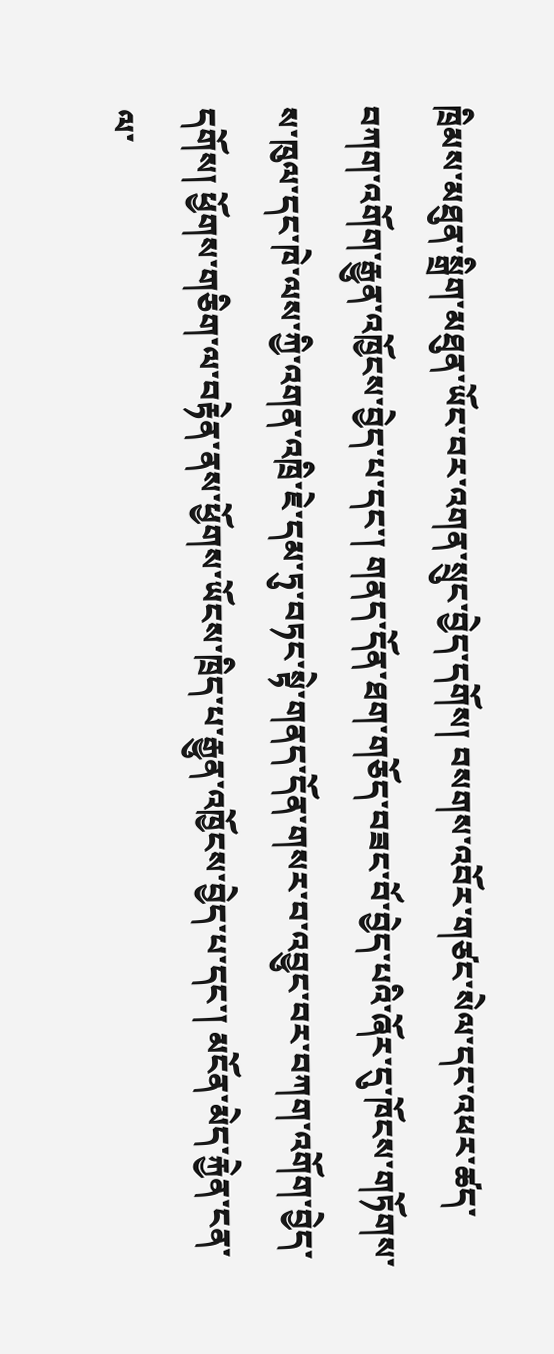ཁྲིམས་མཐུན་སྒྲིག་མཐུན་ཡོང་བར་འགན་སྲུང་བྱེད་དགོས། བསགས་འབོར་གཙང་སེལ་དང་འཕར་ཚད་བཀག་འགོག་རྒྱུན་འཁྱོངས་བྱེད་པ་དང་། གནད་དོན་ཐག་གཅོད་བཟང་བོ་བྱེད་པའི་ཞོར་དུ་ཁོངས་གཏོགས་ས་ཁུལ་དང་ཁེ་ལས་ཀྱི་འགན་འཁྲི་ཇེ་དམ་ཏུ་བཏང་སྟེ་གནད་དོན་གསར་བ་འབྱུང་བར་བཀག་འགོག་བྱེད་དགོས། ཕྱོགས་གཅིག་ལ་བརྟེན་ནས་ཕྱོགས་ཡོངས་ཁྲིད་པ་རྒྱུན་འཁྱོངས་བྱེད་པ་དང་། མངོན་མེད་རྐྱེན་ངན་ལ་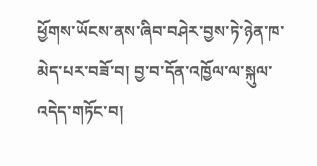ཕྱོགས་ཡོངས་ནས་ཞིབ་བཤེར་བྱས་ཏེ་ཉེན་ཁ་མེད་པར་བཟོ་བ། བྱ་བ་དོན་འཁྱོལ་ལ་སྐུལ་འདེད་གཏོང་བ།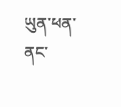ཡུན་ཕན་ནང་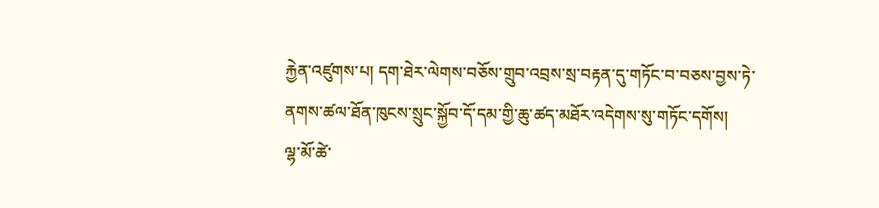རྐྱེན་འཛུགས་པ། དག་ཐེར་ལེགས་བཅོས་གྲུབ་འབྲས་སྲ་བརྟན་དུ་གཏོང་བ་བཅས་བྱས་ཏེ་ནགས་ཚལ་ཐོན་ཁུངས་སྲུང་སྐྱོབ་དོ་དམ་གྱི་ཆུ་ཚད་མཐོར་འདེགས་སུ་གཏོང་དགོས།
ལྷ་མོ་ཚེ་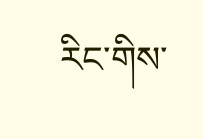རིང་གིས་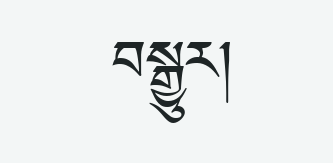བསྒྱུར།